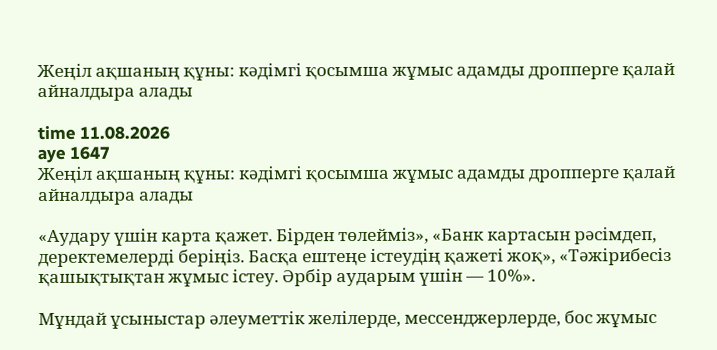Жеңіл ақшаның құны: кәдімгі қосымша жұмыс адамды дропперге қалай айналдыра алады

time 11.08.2026
aye 1647
Жеңіл ақшаның құны: кәдімгі қосымша жұмыс адамды дропперге қалай айналдыра алады

«Аудару үшін карта қажет. Бірден төлейміз», «Банк картасын рәсімдеп, деректемелерді беріңіз. Басқа ештеңе істеудің қажеті жоқ», «Тәжірибесіз қашықтықтан жұмыс істеу. Әрбір аударым үшін — 10%».

Мұндай ұсыныстар әлеуметтік желілерде, мессенджерлерде, бос жұмыс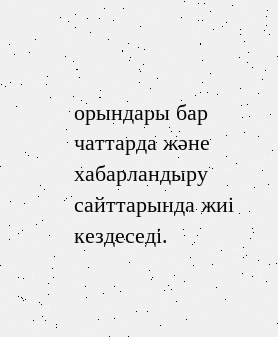орындары бар чаттарда және хабарландыру сайттарында жиі кездеседі.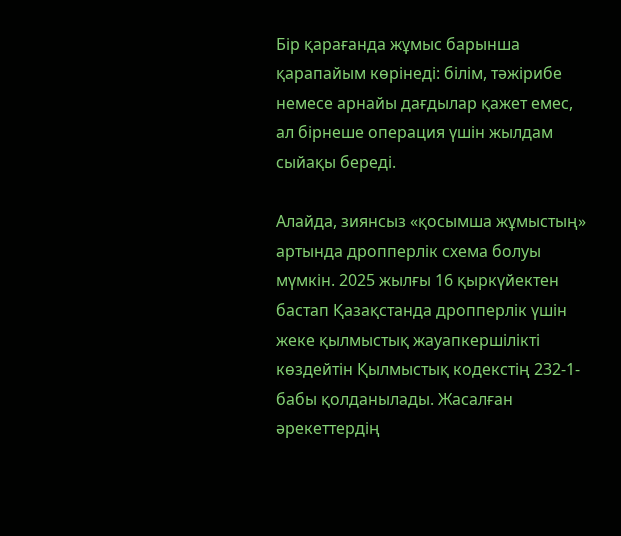Бір қарағанда жұмыс барынша қарапайым көрінеді: білім, тәжірибе немесе арнайы дағдылар қажет емес, ал бірнеше операция үшін жылдам сыйақы береді.

Алайда, зиянсыз «қосымша жұмыстың» артында дропперлік схема болуы мүмкін. 2025 жылғы 16 қыркүйектен бастап Қазақстанда дропперлік үшін жеке қылмыстық жауапкершілікті көздейтін Қылмыстық кодекстің 232-1-бабы қолданылады. Жасалған әрекеттердің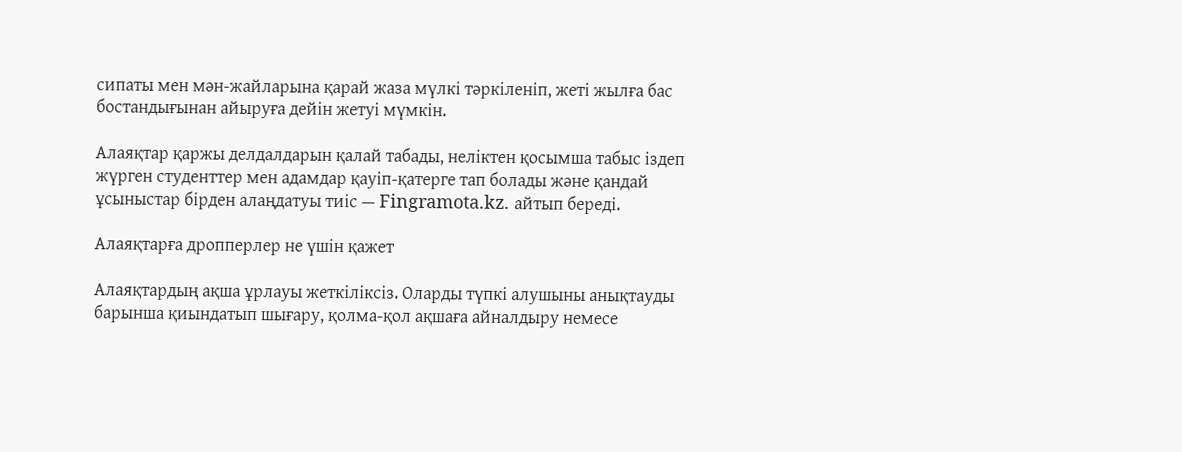сипаты мен мән-жайларына қарай жаза мүлкі тәркіленіп, жеті жылға бас бостандығынан айыруға дейін жетуі мүмкін.

Алаяқтар қаржы делдалдарын қалай табады, неліктен қосымша табыс іздеп жүрген студенттер мен адамдар қауіп-қатерге тап болады және қандай ұсыныстар бірден алаңдатуы тиіс — Fingramota.kz. айтып береді.

Алаяқтарға дропперлер не үшін қажет

Алаяқтардың ақша ұрлауы жеткіліксіз. Оларды түпкі алушыны анықтауды барынша қиындатып шығару, қолма-қол ақшаға айналдыру немесе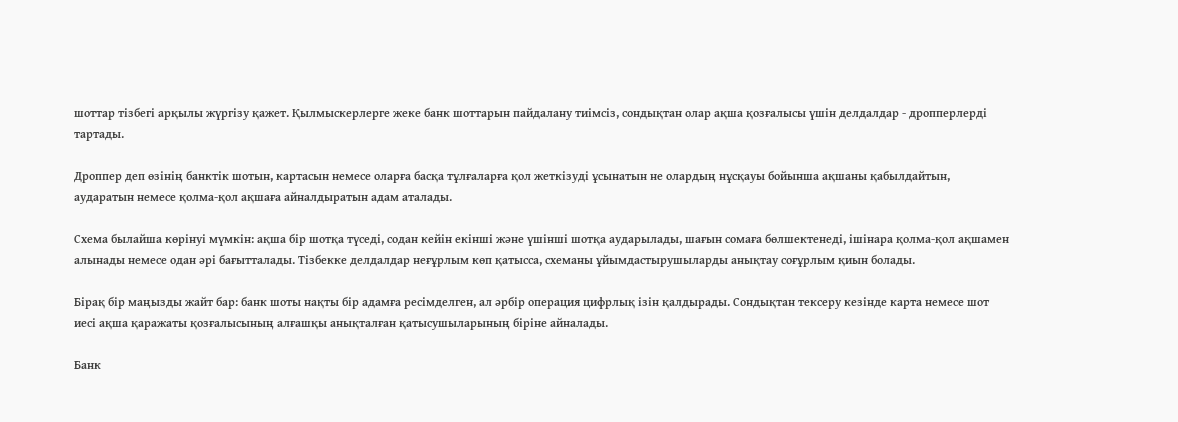шоттар тізбегі арқылы жүргізу қажет. Қылмыскерлерге жеке банк шоттарын пайдалану тиімсіз, сондықтан олар ақша қозғалысы үшін делдалдар - дропперлерді тартады.

Дроппер деп өзінің банктік шотын, картасын немесе оларға басқа тұлғаларға қол жеткізуді ұсынатын не олардың нұсқауы бойынша ақшаны қабылдайтын, аударатын немесе қолма-қол ақшаға айналдыратын адам аталады.

Схема былайша көрінуі мүмкін: ақша бір шотқа түседі, содан кейін екінші және үшінші шотқа аударылады, шағын сомаға бөлшектенеді, ішінара қолма-қол ақшамен алынады немесе одан әрі бағытталады. Тізбекке делдалдар неғұрлым көп қатысса, схеманы ұйымдастырушыларды анықтау соғұрлым қиын болады.

Бірақ бір маңызды жайт бар: банк шоты нақты бір адамға ресімделген, ал әрбір операция цифрлық ізін қалдырады. Сондықтан тексеру кезінде карта немесе шот иесі ақша қаражаты қозғалысының алғашқы анықталған қатысушыларының біріне айналады.

Банк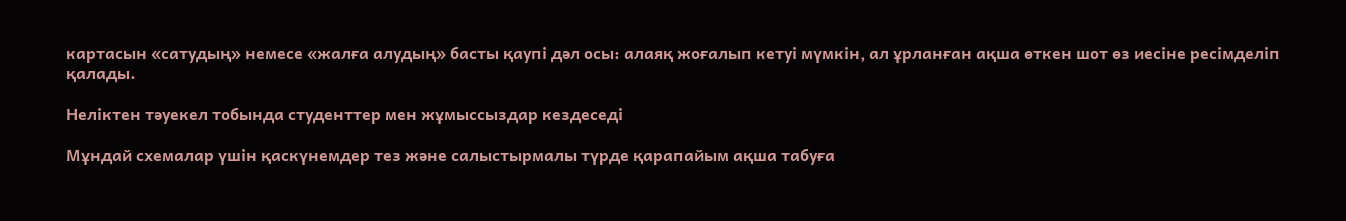картасын «сатудың» немесе «жалға алудың» басты қаупі дәл осы: алаяқ жоғалып кетуі мүмкін, ал ұрланған ақша өткен шот өз иесіне ресімделіп қалады.

Неліктен тәуекел тобында студенттер мен жұмыссыздар кездеседі

Мұндай схемалар үшін қаскүнемдер тез және салыстырмалы түрде қарапайым ақша табуға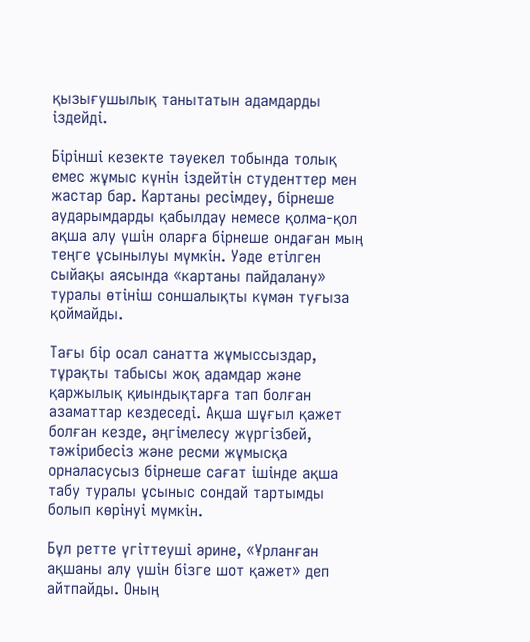қызығушылық танытатын адамдарды іздейді.

Бірінші кезекте тәуекел тобында толық емес жұмыс күнін іздейтін студенттер мен жастар бар. Картаны ресімдеу, бірнеше аударымдарды қабылдау немесе қолма-қол ақша алу үшін оларға бірнеше ондаған мың теңге ұсынылуы мүмкін. Уәде етілген сыйақы аясында «картаны пайдалану» туралы өтініш соншалықты күмән туғыза қоймайды.

Тағы бір осал санатта жұмыссыздар, тұрақты табысы жоқ адамдар және қаржылық қиындықтарға тап болған азаматтар кездеседі. Ақша шұғыл қажет болған кезде, әңгімелесу жүргізбей, тәжірибесіз және ресми жұмысқа орналасусыз бірнеше сағат ішінде ақша табу туралы ұсыныс сондай тартымды болып көрінуі мүмкін.

Бұл ретте үгіттеуші әрине, «Ұрланған ақшаны алу үшін бізге шот қажет» деп айтпайды. Оның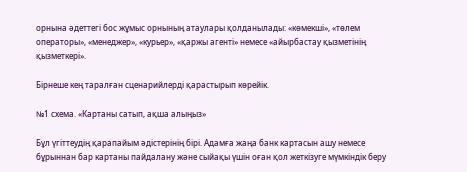орнына әдеттегі бос жұмыс орнының атаулары қолданылады: «көмекші», «төлем операторы», «менеджер», «курьер», «қаржы агенті» немесе «айырбастау қызметінің қызметкері».

Бірнеше кең таралған сценарийлерді қарастырып көрейік.

№1 схема. «Картаны сатып, ақша алыңыз»

Бұл үгіттеудің қарапайым әдістерінің бірі. Адамға жаңа банк картасын ашу немесе бұрыннан бар картаны пайдалану және сыйақы үшін оған қол жеткізуге мүмкіндік беру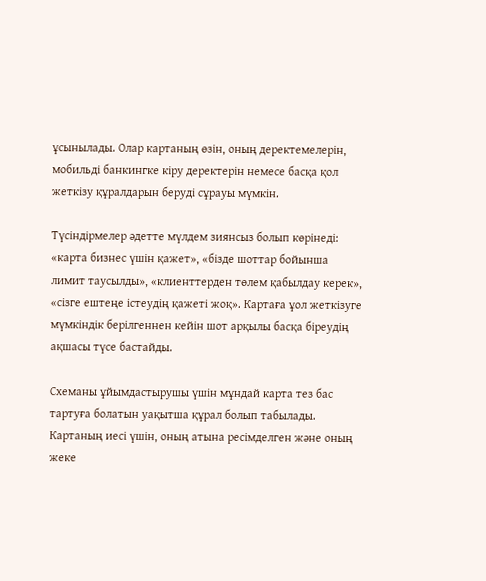ұсынылады. Олар картаның өзін, оның деректемелерін, мобильді банкингке кіру деректерін немесе басқа қол жеткізу құралдарын беруді сұрауы мүмкін.

Түсіндірмелер әдетте мүлдем зиянсыз болып көрінеді: «карта бизнес үшін қажет», «бізде шоттар бойынша лимит таусылды», «клиенттерден төлем қабылдау керек», «сізге ештеңе істеудің қажеті жоқ». Картаға ұол жеткізуге мүмкіндік берілгеннен кейін шот арқылы басқа біреудің ақшасы түсе бастайды.

Схеманы ұйымдастырушы үшін мұндай карта тез бас тартуға болатын уақытша құрал болып табылады. Картаның иесі үшін, оның атына ресімделген және оның жеке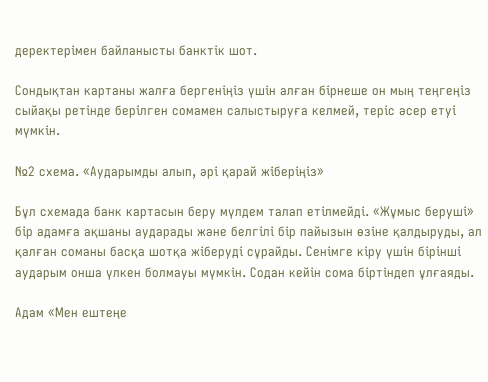деректерімен байланысты банктік шот.

Сондықтан картаны жалға бергеніңіз үшін алған бірнеше он мың теңгеңіз сыйақы ретінде берілген сомамен салыстыруға келмей, теріс әсер етуі мүмкін.

№2 схема. «Аударымды алып, әрі қарай жіберіңіз»

Бұл схемада банк картасын беру мүлдем талап етілмейді. «Жұмыс беруші» бір адамға ақшаны аударады және белгілі бір пайызын өзіне қалдыруды, ал қалған соманы басқа шотқа жіберуді сұрайды. Сенімге кіру үшін бірінші аударым онша үлкен болмауы мүмкін. Содан кейін сома біртіндеп ұлғаяды.

Адам «Мен ештеңе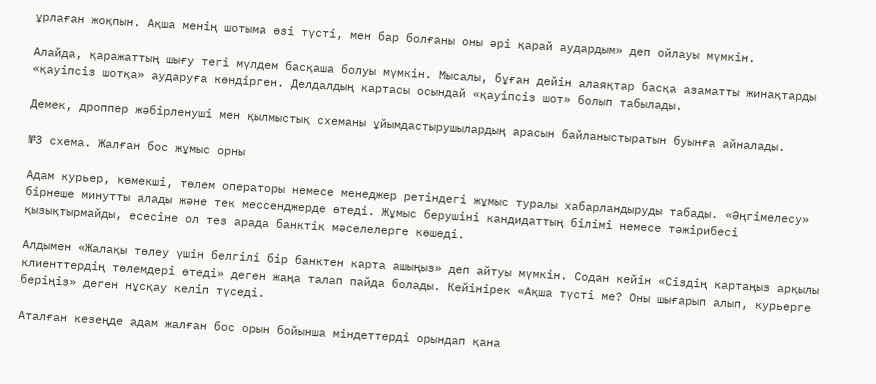ұрлаған жоқпын. Ақша менің шотыма өзі түсті, мен бар болғаны оны әрі қарай аудардым» деп ойлауы мүмкін.

Алайда, қаражаттың шығу тегі мүлдем басқаша болуы мүмкін. Мысалы, бұған дейін алаяқтар басқа азаматты жинақтарды «қауіпсіз шотқа» аударуға көндірген. Делдалдың картасы осындай «қауіпсіз шот» болып табылады.

Демек, дроппер жәбірленуші мен қылмыстық схеманы ұйымдастырушылардың арасын байланыстыратын буынға айналады.

№3 схема. Жалған бос жұмыс орны

Адам курьер, көмекші, төлем операторы немесе менеджер ретіндегі жұмыс туралы хабарландыруды табады. «Әңгімелесу» бірнеше минутты алады және тек мессенджерде өтеді. Жұмыс берушіні кандидаттың білімі немесе тәжірибесі қызықтырмайды, есесіне ол тез арада банктік мәселелерге көшеді.

Алдымен «Жалақы төлеу үшін белгілі бір банктен карта ашыңыз» деп айтуы мүмкін. Содан кейін «Сіздің картаңыз арқылы клиенттердің төлемдері өтеді» деген жаңа талап пайда болады. Кейінірек «Ақша түсті ме? Оны шығарып алып, курьерге беріңіз» деген нұсқау келіп түседі.

Аталған кезеңде адам жалған бос орын бойынша міндеттерді орындап қана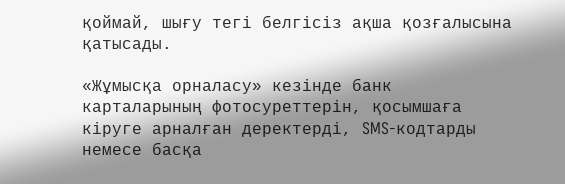қоймай, шығу тегі белгісіз ақша қозғалысына қатысады.

«Жұмысқа орналасу» кезінде банк карталарының фотосуреттерін, қосымшаға кіруге арналған деректерді, SMS-кодтарды немесе басқа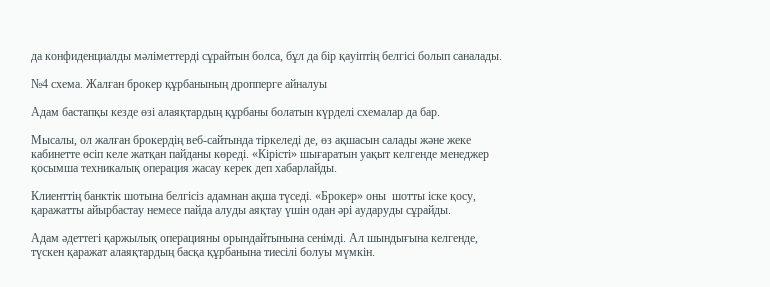да конфиденциалды мәліметтерді сұрайтын болса, бұл да бір қауіптің белгісі болып саналады.

№4 схема. Жалған брокер құрбанының дропперге айналуы

Адам бастапқы кезде өзі алаяқтардың құрбаны болатын күрделі схемалар да бар.

Мысалы, ол жалған брокердің веб-сайтында тіркеледі де, өз ақшасын салады және жеке кабинетте өсіп келе жатқан пайданы көреді. «Кірісті» шығаратын уақыт келгенде менеджер қосымша техникалық операция жасау керек деп хабарлайды.

Клиенттің банктік шотына белгісіз адамнан ақша түседі. «Брокер» оны  шотты іске қосу, қаражатты айырбастау немесе пайда алуды аяқтау үшін одан әрі аударуды сұрайды.

Адам әдеттегі қаржылық операцияны орындайтынына сенімді. Ал шындығына келгенде, түскен қаражат алаяқтардың басқа құрбанына тиесілі болуы мүмкін.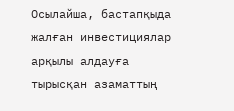Осылайша, бастапқыда жалған инвестициялар арқылы алдауға тырысқан азаматтың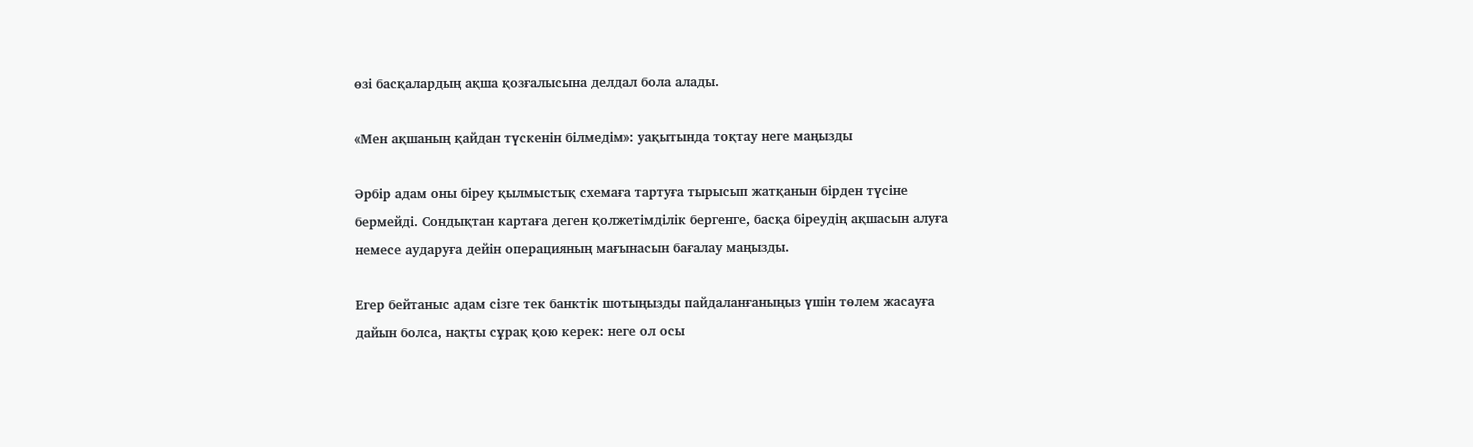өзі басқалардың ақша қозғалысына делдал бола алады.

«Мен ақшаның қайдан түскенін білмедім»: уақытында тоқтау неге маңызды

Әрбір адам оны біреу қылмыстық схемаға тартуға тырысып жатқанын бірден түсіне бермейді. Сондықтан картаға деген қолжетімділік бергенге, басқа біреудің ақшасын алуға немесе аударуға дейін операцияның мағынасын бағалау маңызды.

Егер бейтаныс адам сізге тек банктік шотыңызды пайдаланғаныңыз үшін төлем жасауға дайын болса, нақты сұрақ қою керек: неге ол осы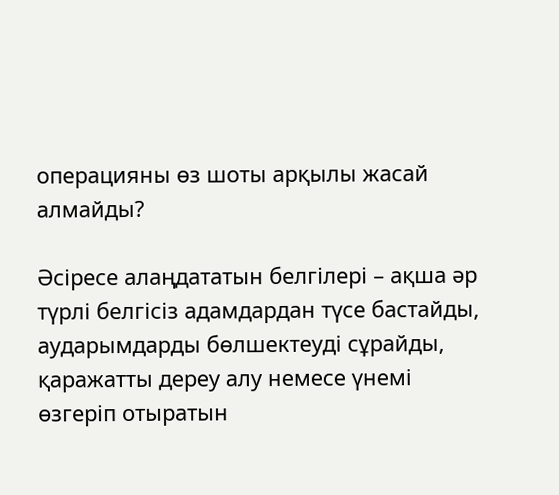операцияны өз шоты арқылы жасай алмайды?

Әсіресе алаңдататын белгілері – ақша әр түрлі белгісіз адамдардан түсе бастайды, аударымдарды бөлшектеуді сұрайды, қаражатты дереу алу немесе үнемі өзгеріп отыратын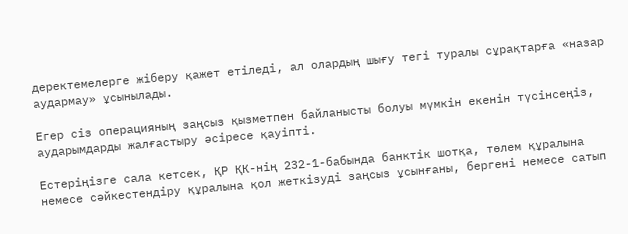деректемелерге жіберу қажет етіледі, ал олардың шығу тегі туралы сұрақтарға «назар аудармау» ұсынылады.

Егер сіз операцияның заңсыз қызметпен байланысты болуы мүмкін екенін түсінсеңіз, аударымдарды жалғастыру әсіресе қауіпті.

Естеріңізге сала кетсек, ҚР ҚК-нің 232-1-бабында банктік шотқа, төлем құралына немесе сәйкестендіру құралына қол жеткізуді заңсыз ұсынғаны, бергені немесе сатып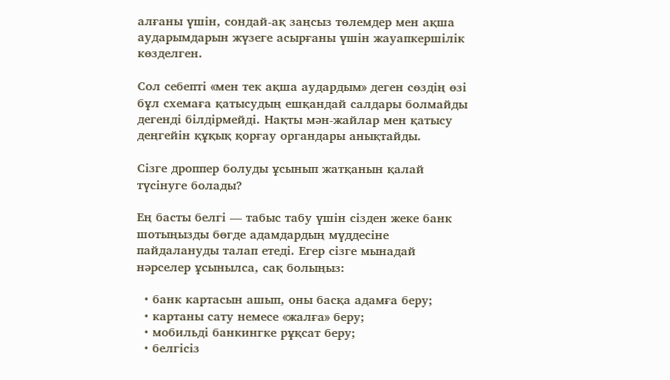алғаны үшін, сондай-ақ заңсыз төлемдер мен ақша аударымдарын жүзеге асырғаны үшін жауапкершілік көзделген.

Сол себепті «мен тек ақша аудардым» деген сөздің өзі бұл схемаға қатысудың ешқандай салдары болмайды дегенді білдірмейді. Нақты мән-жайлар мен қатысу деңгейін құқық қорғау органдары анықтайды.

Сізге дроппер болуды ұсынып жатқанын қалай түсінуге болады?

Ең басты белгі — табыс табу үшін сізден жеке банк шотыңызды бөгде адамдардың мүддесіне пайдалануды талап етеді. Егер сізге мынадай нәрселер ұсынылса, сақ болыңыз:

  • банк картасын ашып, оны басқа адамға беру;
  • картаны сату немесе «жалға» беру;
  • мобильді банкингке рұқсат беру;
  • белгісіз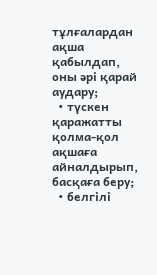тұлғалардан ақша қабылдап, оны әрі қарай аудару;
  • түскен қаражатты қолма-қол ақшаға айналдырып, басқаға беру;
  • белгілі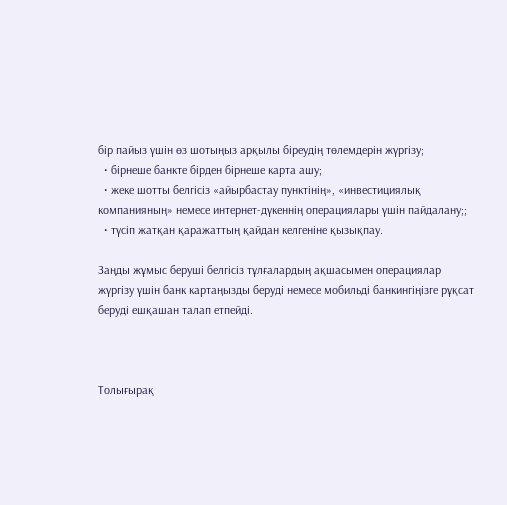бір пайыз үшін өз шотыңыз арқылы біреудің төлемдерін жүргізу;
  • бірнеше банкте бірден бірнеше карта ашу;
  • жеке шотты белгісіз «айырбастау пунктінің», «инвестициялық компанияның» немесе интернет-дүкеннің операциялары үшін пайдалану;;
  • түсіп жатқан қаражаттың қайдан келгеніне қызықпау.

Заңды жұмыс беруші белгісіз тұлғалардың ақшасымен операциялар жүргізу үшін банк картаңызды беруді немесе мобильді банкингіңізге рұқсат беруді ешқашан талап етпейді.



Толығырақ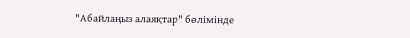"Абайлаңыз алаяқтар" бөлімінде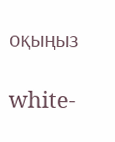оқыңыз

white-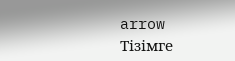arrow Тізімге